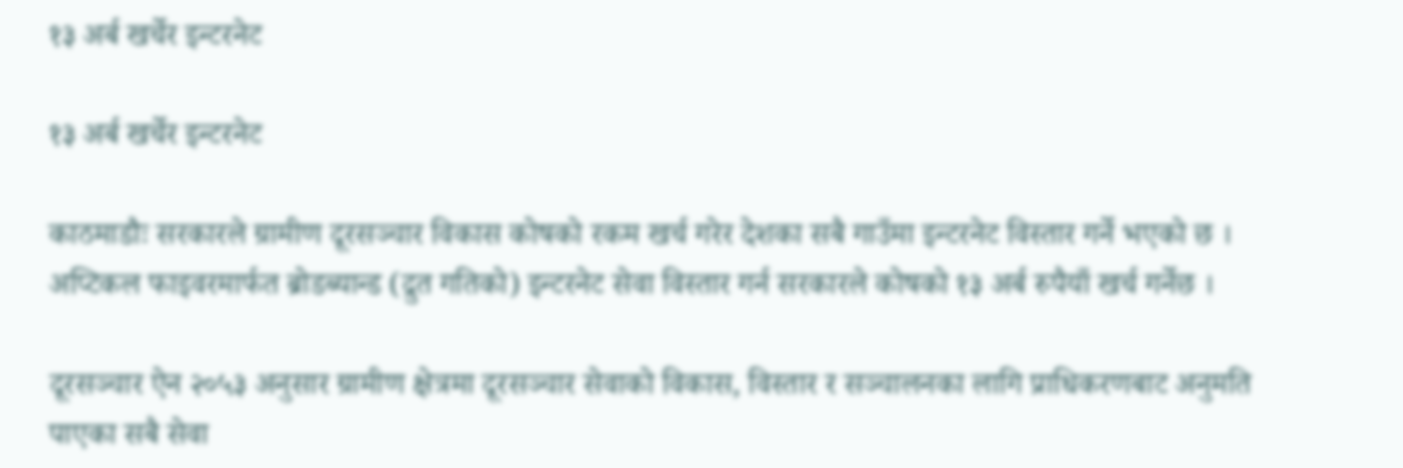१३ अर्ब खर्चेर इन्टरनेट

१३ अर्ब खर्चेर इन्टरनेट

काठमाडौः सरकारले ग्रामीण दूरसञ्चार विकास कोषको रकम खर्च गरेर देशका सबै गाउँमा इन्टरनेट विस्तार गर्ने भएको छ । अप्टिकल फाइवरमार्फत ब्रोडब्यान्ड (द्रुत गतिको) इन्टरनेट सेवा विस्तार गर्न सरकारले कोषको १३ अर्ब रुपैयाँ खर्च गर्नेछ ।

दूरसञ्चार ऐन २०५३ अनुसार ग्रामीण क्षेत्रमा दूरसञ्चार सेवाको विकास, विस्तार र सञ्चालनका लागि प्राधिकरणबाट अनुमति पाएका सबै सेवा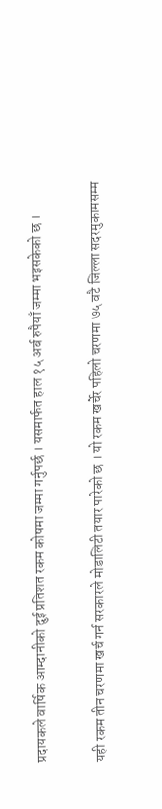प्रदायकले वार्षिक आम्दानीको दुई प्रतिशत रकम कोषमा जम्मा गर्नुपर्छ । यसमार्फत हाल १५ अर्ब रुपैयाँ जम्मा भइसकेको छ ।

यही रकम तीन चरणमा खर्च गर्न सरकारले मोडालिटी तयार पारेको छ । यो रकम खर्चेर पहिलो चरणमा ७५ वटै जिल्ला सदरमुकामसम्म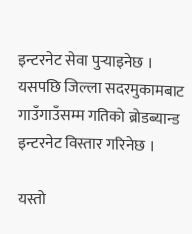इन्टरनेट सेवा पुर्‍याइनेछ । यसपछि जिल्ला सदरमुकामबाट गाउँगाउँसम्म गतिको ब्रोडब्यान्ड इन्टरनेट विस्तार गरिनेछ ।

यस्तो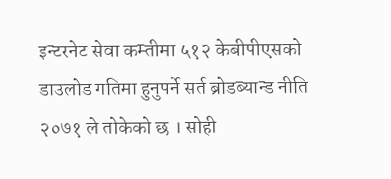इन्टरनेट सेवा कम्तीमा ५१२ केबीपीएसको डाउलोड गतिमा हुनुपर्ने सर्त ब्रोडब्यान्ड नीति २०७१ ले तोकेको छ । सोही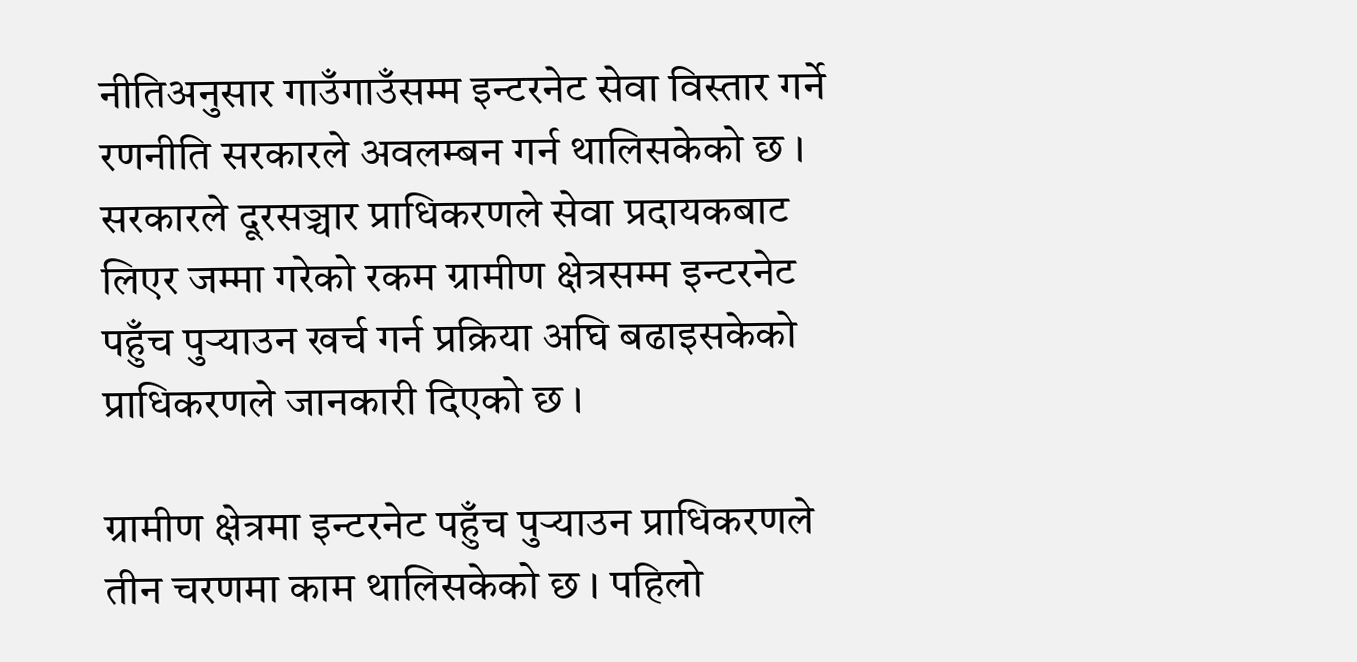नीतिअनुसार गाउँगाउँसम्म इन्टरनेट सेवा विस्तार गर्ने रणनीति सरकारले अवलम्बन गर्न थालिसकेको छ । सरकारले दूरसञ्चार प्राधिकरणले सेवा प्रदायकबाट लिएर जम्मा गरेको रकम ग्रामीण क्षेत्रसम्म इन्टरनेट पहुँच पुर्‍याउन खर्च गर्न प्रक्रिया अघि बढाइसकेको प्राधिकरणले जानकारी दिएको छ ।

ग्रामीण क्षेत्रमा इन्टरनेट पहुँच पुर्‍याउन प्राधिकरणले तीन चरणमा काम थालिसकेको छ । पहिलो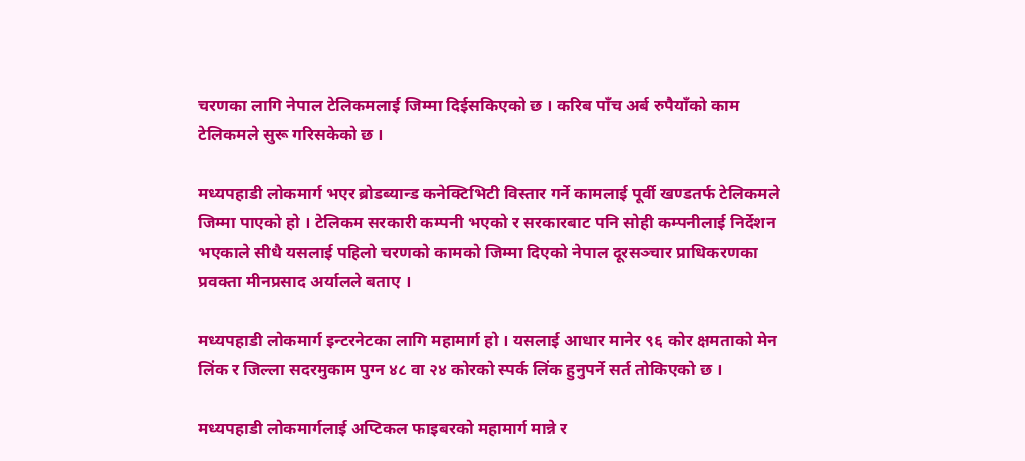चरणका लागि नेपाल टेलिकमलाई जिम्मा दिईसकिएको छ । करिब पाँच अर्ब रुपैयाँको काम टेलिकमले सुरू गरिसकेको छ ।

मध्यपहाडी लोकमार्ग भएर ब्रोडब्यान्ड कनेक्टिभिटी विस्तार गर्ने कामलाई पूर्वी खण्डतर्फ टेलिकमले जिम्मा पाएको हो । टेलिकम सरकारी कम्पनी भएको र सरकारबाट पनि सोही कम्पनीलाई निर्देशन भएकाले सीधै यसलाई पहिलो चरणको कामको जिम्मा दिएको नेपाल दूरसञ्चार प्राधिकरणका प्रवक्ता मीनप्रसाद अर्यालले बताए ।

मध्यपहाडी लोकमार्ग इन्टरनेटका लागि महामार्ग हो । यसलाई आधार मानेर ९६ कोर क्षमताको मेन लिंक र जिल्ला सदरमुकाम पुग्न ४८ वा २४ कोरको स्पर्क लिंक हुनुपर्ने सर्त तोकिएको छ ।

मध्यपहाडी लोकमार्गलाई अप्टिकल फाइबरको महामार्ग मान्ने र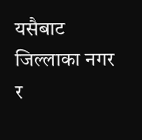यसैबाट जिल्लाका नगर र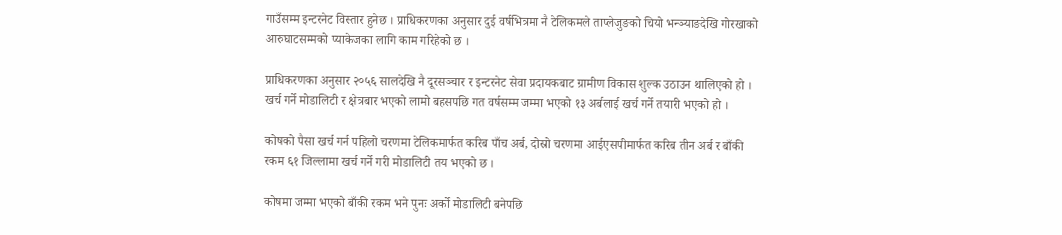गाउँसम्म इन्टरनेट विस्तार हुनेछ । प्राधिकरणका अनुसार दुई वर्षभित्रमा नै टेलिकमले ताप्लेजुङको चियो भन्ञ्याङदेखि गोरखाको आरुघाटसम्मको प्याकेजका लागि काम गरिहेको छ ।

प्राधिकरणका अनुसार २०५६ सालदेखि नै दूरसञ्चार र इन्टरनेट सेवा प्रदायकबाट ग्रामीण विकास शुल्क उठाउन थालिएको हो । खर्च गर्ने मोडालिटी र क्षेत्रबार भएको लामो बहसपछि गत वर्षसम्म जम्मा भएको १३ अर्बलाई खर्च गर्ने तयारी भएको हो ।

कोषको पैसा खर्च गर्न पहिलो चरणमा टेलिकमार्फत करिब पाँच अर्ब, दोस्रो चरणमा आईएसपीमार्फत करिब तीन अर्ब र बाँकी रकम ६१ जिल्लामा खर्च गर्ने गरी मोडालिटी तय भएको छ ।

कोषमा जम्मा भएको बाँकी रकम भने पुनः अर्को मोडालिटी बनेपछि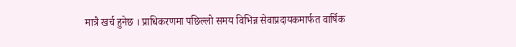मात्रै खर्च हुनेछ । प्राधिकरणमा पछिल्लो समय विभिन्न सेवाप्रदायकमार्फत वार्षिक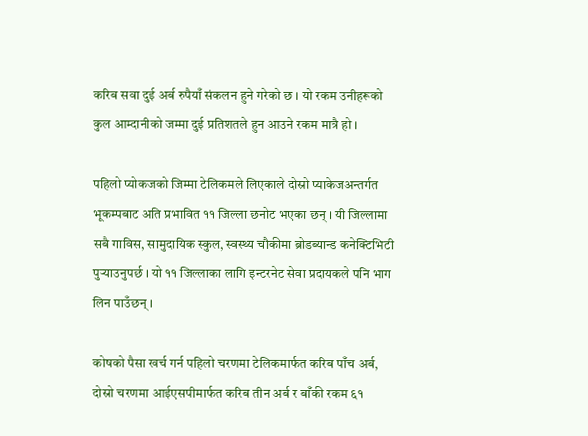करिब सवा दुई अर्ब रुपैयाँ संकलन हुने गरेको छ । यो रकम उनीहरूको कुल आम्दानीको जम्मा दुई प्रतिशतले हुन आउने रकम मात्रै हो ।

पहिलो प्योकजको जिम्मा टेलिकमले लिएकाले दोस्रो प्याकेजअन्तर्गत भूकम्पबाट अति प्रभावित ११ जिल्ला छनोट भएका छन् । यी जिल्लामा सबै गाविस, सामुदायिक स्कुल, स्वस्थ्य चौकीमा ब्रोडब्यान्ड कनेक्टिभिटी पुर्‍याउनुपर्छ । यो ११ जिल्लाका लागि इन्टरनेट सेवा प्रदायकले पनि भाग लिन पाउँछन् ।

कोषको पैसा खर्च गर्न पहिलो चरणमा टेलिकमार्फत करिब पाँच अर्ब, दोस्रो चरणमा आईएसपीमार्फत करिब तीन अर्ब र बाँकी रकम ६१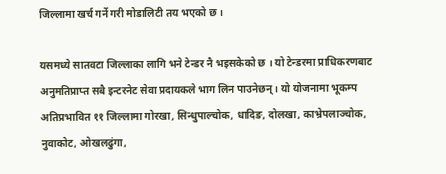जिल्लामा खर्च गर्ने गरी मोडालिटी तय भएको छ ।

यसमध्ये सातवटा जिल्लाका लागि भने टेन्डर नै भइसकेको छ । यो टेन्डरमा प्राधिकरणबाट अनुमतिप्राप्त सबै इन्टरनेट सेवा प्रदायकले भाग लिन पाउनेछन् । यो योजनामा भूकम्प अतिप्रभावित ११ जिल्लामा गोरखा, सिन्धुपाल्चोक, धादिङ, दोलखा, काभ्रेपलाञ्चोक, नुवाकोट, ओखलढुंगा,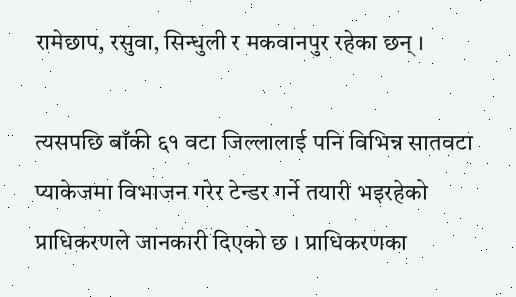रामेछाप, रसुवा, सिन्धुली र मकवानपुर रहेका छन् ।

त्यसपछि बाँकी ६१ वटा जिल्लालाई पनि विभिन्न सातवटा प्याकेजमा विभाजन गरेर टेन्डर गर्ने तयारी भइरहेको प्राधिकरणले जानकारी दिएको छ । प्राधिकरणका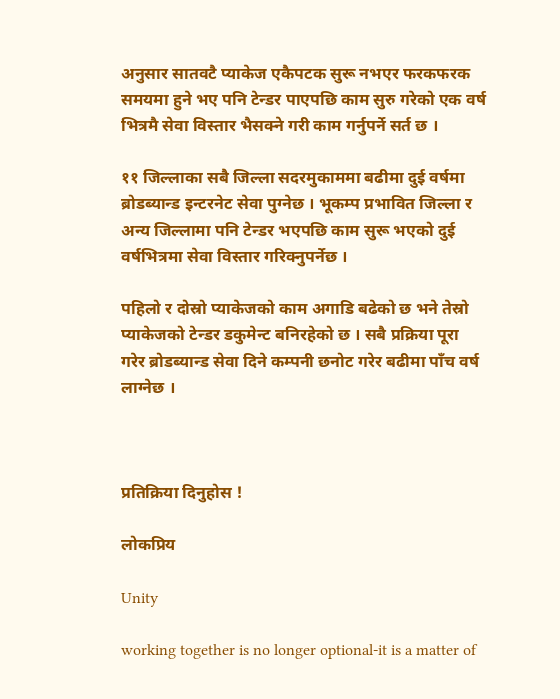अनुसार सातवटै प्याकेज एकैपटक सुरू नभएर फरकफरक समयमा हुने भए पनि टेन्डर पाएपछि काम सुरु गरेको एक वर्ष भित्रमै सेवा विस्तार भैसक्ने गरी काम गर्नुपर्ने सर्त छ ।

११ जिल्लाका सबै जिल्ला सदरमुकाममा बढीमा दुई वर्षमा ब्रोडब्यान्ड इन्टरनेट सेवा पुग्नेछ । भूकम्प प्रभावित जिल्ला र अन्य जिल्लामा पनि टेन्डर भएपछि काम सुरू भएको दुई वर्षभित्रमा सेवा विस्तार गरिक्नुपर्नेछ ।

पहिलो र दोस्रो प्याकेजको काम अगाडि बढेको छ भने तेस्रो प्याकेजको टेन्डर डकुमेन्ट बनिरहेको छ । सबै प्रक्रिया पूरा गरेर ब्रोडब्यान्ड सेवा दिने कम्पनी छनोट गरेर बढीमा पाँच वर्ष लाग्नेछ ।



प्रतिक्रिया दिनुहोस !

लोकप्रिय

Unity

working together is no longer optional-it is a matter of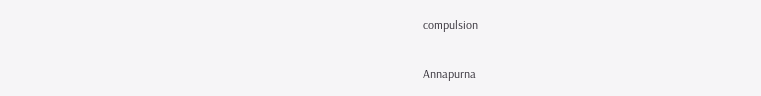compulsion

Annapurna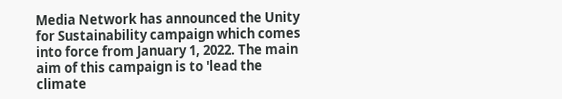Media Network has announced the Unity for Sustainability campaign which comes into force from January 1, 2022. The main aim of this campaign is to 'lead the climate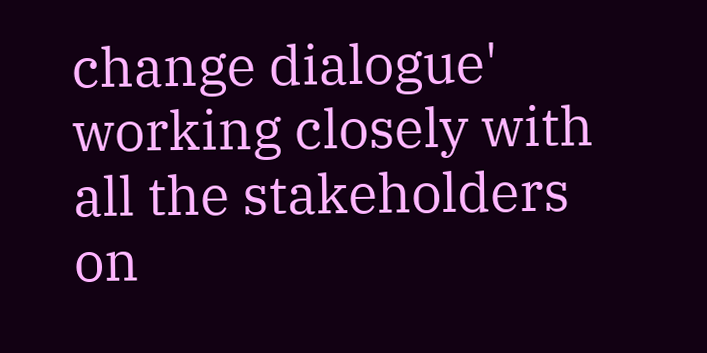change dialogue' working closely with all the stakeholders on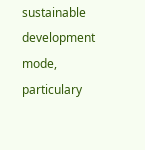sustainable development mode, particulary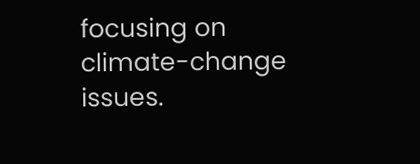focusing on climate-change issues.